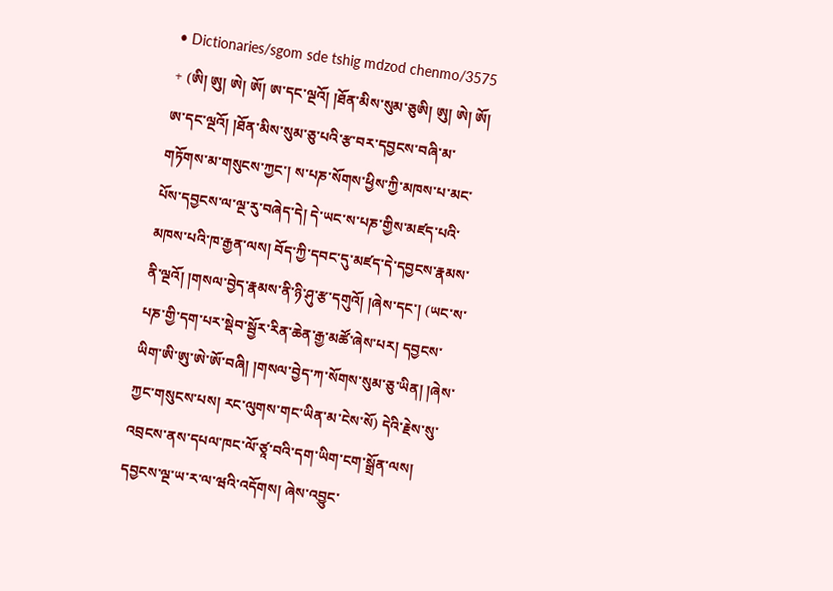• Dictionaries/sgom sde tshig mdzod chenmo/3575  + (ཨི། ཨུ། ཨེ། ཨོ། ཨ་དང་ལྔའོ། །ཐོན་མིས་སུམ་ཅུཨི། ཨུ། ཨེ། ཨོ། ཨ་དང་ལྔའོ། །ཐོན་མིས་སུམ་ཅུ་པའི་རྩ་བར་དབྱངས་བཞི་མ་གཏོགས་མ་གསུངས་ཀྱང་། ས་པཎ་སོགས་ཕྱིས་ཀྱི་མཁས་པ་མང་པོས་དབྱངས་ལ་ལྔ་རུ་བཞེད་དེ། དེ་ཡང་ས་པཎ་གྱིས་མཛད་པའི་མཁས་པའི་ཁ་རྒྱན་ལས། བོད་ཀྱི་དབང་དུ་མཛད་དེ་དབྱངས་རྣམས་ནི་ལྔའོ། །གསལ་བྱེད་རྣམས་ནི་ཉི་ཤུ་རྩ་དགུའོ། །ཞེས་དང་། (ཡང་ས་པཎ་གྱི་དག་པར་སྡེབ་སྦྱོར་རིན་ཆེན་རྒྱ་མཚོ་ཞེས་པར། དབྱངས་ཡིག་ཨི་ཨུ་ཨེ་ཨོ་བཞི། །གསལ་བྱེད་ཀ་སོགས་སུམ་ཅུ་ཡིན། །ཞེས་ཀྱང་གསུངས་པས། རང་ལུགས་གང་ཡིན་མ་ངེས་སོ) དེའི་རྗེས་སུ་འབྲངས་ནས་དཔལ་ཁང་ལོ་ཙཱ་བའི་དག་ཡིག་ངག་སྒྲོན་ལས། དབྱངས་ལྔ་ཡ་ར་ལ་ཝའི་འདོགས། ཞེས་འབྱུང་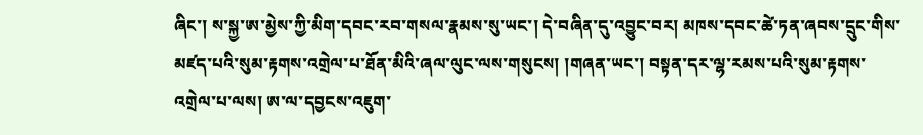ཞིང་། ས་སྐྱ་ཨ་མྱེས་ཀྱི་མིག་དབང་རབ་གསལ་རྣམས་སུ་ཡང་། དེ་བཞིན་དུ་འབྱུང་བར། མཁས་དབང་ཚེ་ཏན་ཞབས་དྲུང་གིས་མཛད་པའི་སུམ་རྟགས་འགྲེལ་པ་ཐོན་མིའི་ཞལ་ལུང་ལས་གསུངས། །གཞན་ཡང་། བསྟན་དར་ལྷ་རམས་པའི་སུམ་རྟགས་འགྲེལ་པ་ལས། ཨ་ལ་དབྱངས་འཇུག་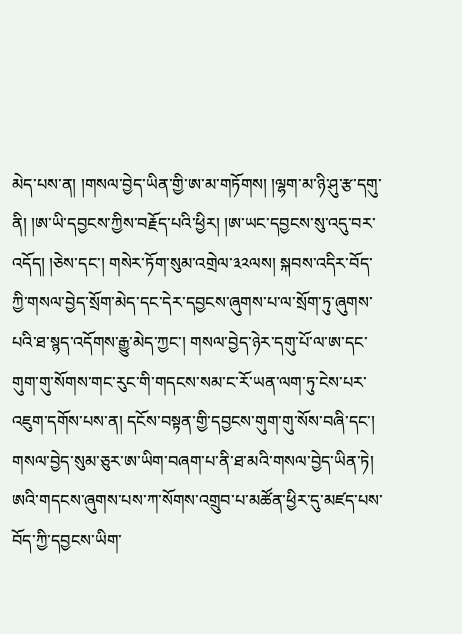མེད་པས་ན། །གསལ་བྱེད་ཡིན་གྱི་ཨ་མ་གཏོགས། །ལྷག་མ་ཉི་ཤུ་རྩ་དགུ་ནི། །ཨ་ཡི་དབྱངས་ཀྱིས་བརྗོད་པའི་ཕྱིར། །ཨ་ཡང་དབྱངས་སུ་འདུ་བར་འདོད། །ཅེས་དང་། གསེར་ཏོག་སུམ་འགྲེལ་༣༢ལས། སྐབས་འདིར་བོད་ཀྱི་གསལ་བྱེད་སྲོག་མེད་དང་དེར་དབྱངས་ཞུགས་པ་ལ་སྲོག་ཏུ་ཞུགས་པའི་ཐ་སྙད་འདོགས་རྒྱུ་མེད་ཀྱང་། གསལ་བྱེད་ཉེར་དགུ་པོ་ལ་ཨ་དང་གུག་གུ་སོགས་གང་རུང་གི་གདངས་སམ་ང་རོ་ཡན་ལག་ཏུ་ངེས་པར་འཇུག་དགོས་པས་ན། དངོས་བསྟན་གྱི་དབྱངས་གུག་གུ་སོས་བཞི་དང་། གསལ་བྱེད་སུམ་ཅུར་ཨ་ཡིག་བཞག་པ་ནི་ཐ་མའི་གསལ་བྱེད་ཡིན་ཏེ། ཨའི་གདངས་ཞུགས་པས་ཀ་སོགས་འགྲུབ་པ་མཚོན་ཕྱིར་དུ་མཛད་པས་བོད་ཀྱི་དབྱངས་ཡིག་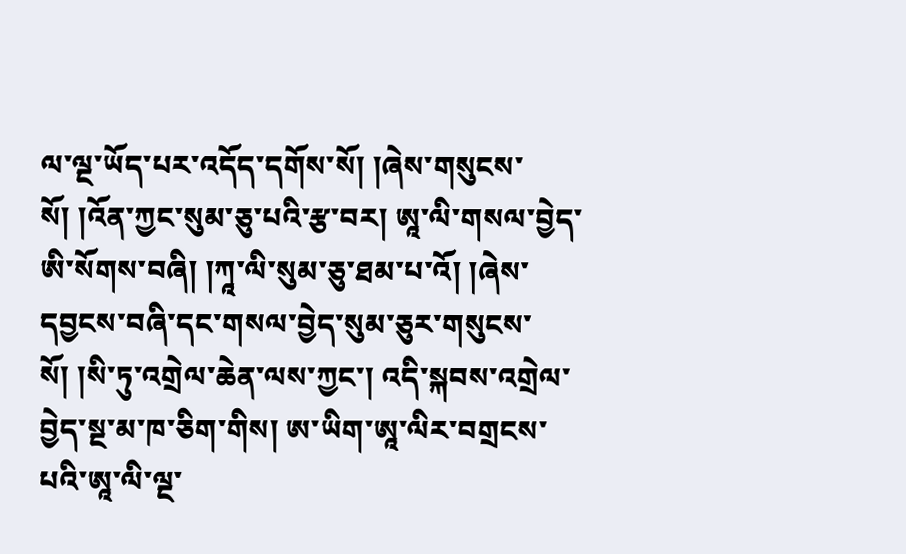ལ་ལྔ་ཡོད་པར་འདོད་དགོས་སོ། །ཞེས་གསུངས་སོ། །འོན་ཀྱང་སུམ་ཅུ་པའི་རྩ་བར། ཨཱ་ལི་གསལ་བྱེད་ཨི་སོགས་བཞི། །ཀཱ་ལི་སུམ་ཅུ་ཐམ་པ་འོ། །ཞེས་དབྱངས་བཞི་དང་གསལ་བྱེད་སུམ་ཅུར་གསུངས་སོ། །སི་ཏུ་འགྲེལ་ཆེན་ལས་ཀྱང་། འདི་སྐབས་འགྲེལ་བྱེད་སྔ་མ་ཁ་ཅིག་གིས། ཨ་ཡིག་ཨཱ་ལིར་བགྲངས་པའི་ཨཱ་ལི་ལྔ་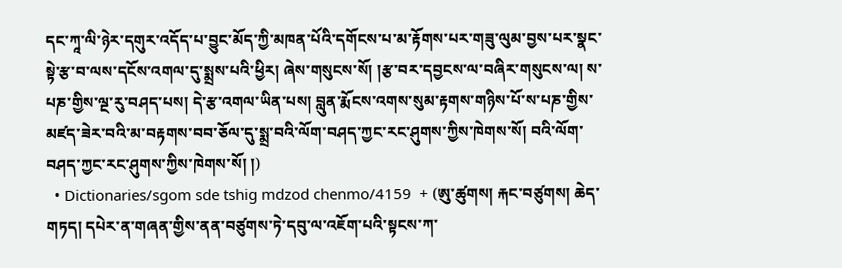དང་ཀཱ་ལི་ཉེར་དགུར་འདོད་པ་བྱུང་མོད་ཀྱི་མཁན་པོའི་དགོངས་པ་མ་རྟོགས་པར་གཟུ་ལུམ་བྱས་པར་སྣང་སྟེ་རྩ་བ་ལས་དངོས་འགལ་དུ་སྨྲས་པའི་ཕྱིར། ཞེས་གསུངས་སོ། །རྩ་བར་དབྱངས་ལ་བཞིར་གསུངས་ལ། ས་པཎ་གྱིས་ལྔ་རུ་བཤད་པས། དེ་རྩ་འགལ་ཡིན་པས། བླུན་རྨོངས་འགས་སུམ་རྟགས་གཉིས་པོ་ས་པཎ་གྱིས་མཛད་ཟེར་བའི་མ་བརྟགས་བབ་ཅོལ་དུ་སྨྲ་བའི་ལོག་བཤད་ཀྱང་རང་ཤུགས་ཀྱིས་ཁེགས་སོ། བའི་ལོག་བཤད་ཀྱང་རང་ཤུགས་ཀྱིས་ཁེགས་སོ། །)
  • Dictionaries/sgom sde tshig mdzod chenmo/4159  + (ཨུ་ཚུགས། རྐང་བཙུགས། ཆེད་གཏད། དཔེར་ན་གཞན་གྱིས་ནན་བཙུགས་ཏེ་དབུ་ལ་འཇོག་པའི་སྟངས་ཀ་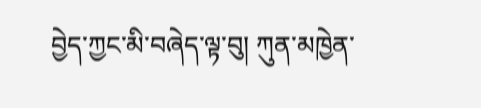བྱེད་ཀྱང་མི་བཞེད་ལྟ་བུ། ཀུན་མཁྱེན་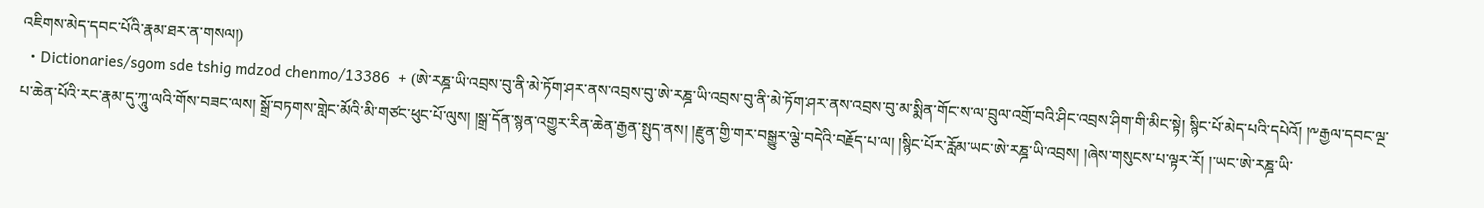འཇིགས་མེད་དབང་པོའི་རྣམ་ཐར་ན་གསལ།)
  • Dictionaries/sgom sde tshig mdzod chenmo/13386  + (ཨེ་རཎྜ་ཡི་འབྲས་བུ་ནི་མེ་ཏོག་ཤར་ནས་འབྲས་བུ་ཨེ་རཎྜ་ཡི་འབྲས་བུ་ནི་མེ་ཏོག་ཤར་ནས་འབྲས་བུ་མ་སྨིན་གོང་ས་ལ་བྲུལ་འགྲོ་བའི་ཤིང་འབྲས་ཤིག་གི་མིང་སྟེ། སྙིང་པོ་མེད་པའི་དཔེའོ། །༸རྒྱལ་དབང་ལྔ་པ་ཆེན་པོའི་རང་རྣམ་དུ་ཀཱུ་ལའི་གོས་བཟང་ལས། སྒྲོ་བཏགས་གླེང་མོའི་མི་གཙང་ཕུང་པོ་ལུས། །སྒྲ་དོན་སྙན་འགྱུར་རིན་ཆེན་རྒྱན་སྤུད་ནས། །རྫུན་གྱི་གར་བསྒྱུར་ལྕེ་བདེའི་བརྗོད་པ་ལ། །སྙིང་པོར་རློམ་ཡང་ཨེ་རཎྜ་ཡི་འབྲས། །ཞེས་གསུངས་པ་ལྟར་རོ། །་ཡང་ཨེ་རཎྜ་ཡི་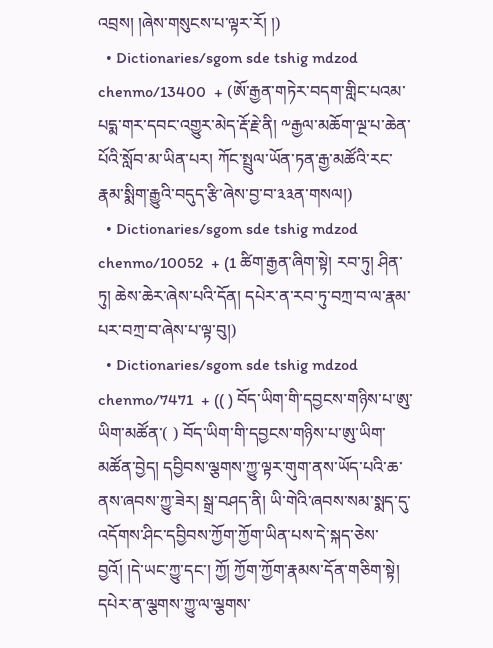འབྲས། །ཞེས་གསུངས་པ་ལྟར་རོ། །)
  • Dictionaries/sgom sde tshig mdzod chenmo/13400  + (ཨོ་རྒྱན་གཏེར་བདག་གླིང་པའམ་པདྨ་གར་དབང་འགྱུར་མེད་རྡོ་རྗེ་ནི། ༸རྒྱལ་མཆོག་ལྔ་པ་ཆེན་པོའི་སློབ་མ་ཡིན་པར། ཀོང་སྤྲུལ་ཡོན་ཏན་རྒྱ་མཚོའི་རང་རྣམ་སྨིག་རྒྱུའི་བདུད་རྩི་ཞེས་བྱ་བ་༣༣ན་གསལ།)
  • Dictionaries/sgom sde tshig mdzod chenmo/10052  + (1 ཚིག་རྒྱན་ཞིག་སྟེ། རབ་ཏུ། ཤིན་ཏུ། ཆེས་ཆེར་ཞེས་པའི་དོན། དཔེར་ན་རབ་ཏུ་བཀྲ་བ་ལ་རྣམ་པར་བཀྲ་བ་ཞེས་པ་ལྟ་བུ།)
  • Dictionaries/sgom sde tshig mdzod chenmo/7471  + (( ) བོད་ཡིག་གི་དབྱངས་གཉིས་པ་ཨུ་ཡིག་མཚོན་( ) བོད་ཡིག་གི་དབྱངས་གཉིས་པ་ཨུ་ཡིག་མཚོན་བྱེད། དབྱིབས་ལྕགས་ཀྱུ་ལྟར་གུག་ནས་ཡོད་པའི་ཆ་ནས་ཞབས་ཀྱུ་ཟེར། སྒྲ་བཤད་ནི། ཡི་གེའི་ཞབས་སམ་སྨད་དུ་འདོགས་ཤིང་དབྱིབས་ཀྱོག་ཀྱོག་ཡིན་པས་དེ་སྐད་ཅེས་བྱའོ། །དེ་ཡང་ཀྱུ་དང་། ཀྱོ། ཀྱོག་ཀྱོག་རྣམས་དོན་གཅིག་སྟེ། དཔེར་ན་ལྕགས་ཀྱུ་ལ་ལྕགས་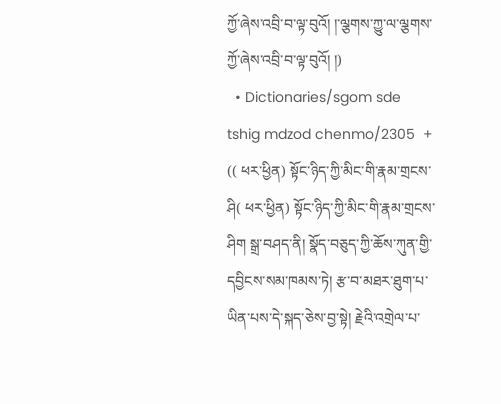ཀྱོ་ཞེས་འབྲི་བ་ལྟ་བུའོ། །་ལྕགས་ཀྱུ་ལ་ལྕགས་ཀྱོ་ཞེས་འབྲི་བ་ལྟ་བུའོ། །)
  • Dictionaries/sgom sde tshig mdzod chenmo/2305  + (( ཕར་ཕྱིན) སྟོང་ཉིད་ཀྱི་མིང་གི་རྣམ་གྲངས་ཤི( ཕར་ཕྱིན) སྟོང་ཉིད་ཀྱི་མིང་གི་རྣམ་གྲངས་ཤིག སྒྲ་བཤད་ནི། སྣོད་བཅུད་ཀྱི་ཆོས་ཀུན་གྱི་དབྱིངས་སམ་ཁམས་ཏེ། རྩ་བ་མཐར་ཐུག་པ་ཡིན་པས་དེ་སྐད་ཅེས་བྱ་སྟེ། རྗེའི་འགྲེལ་པ་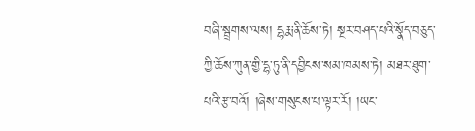བཞི་སྦྲགས་ལས། དྷརྨ་ནི་ཆོས་ཏེ། སྔར་བཤད་པའི་སྣོད་བཅུད་ཀྱི་ཆོས་ཀུན་གྱི་དྷ་ཏུ་ནི་དབྱིངས་སམ་ཁམས་ཏེ། མཐར་ཐུག་པའི་རྩ་བའོ། །ཞེས་གསུངས་པ་ལྟར་རོ། །ཡང་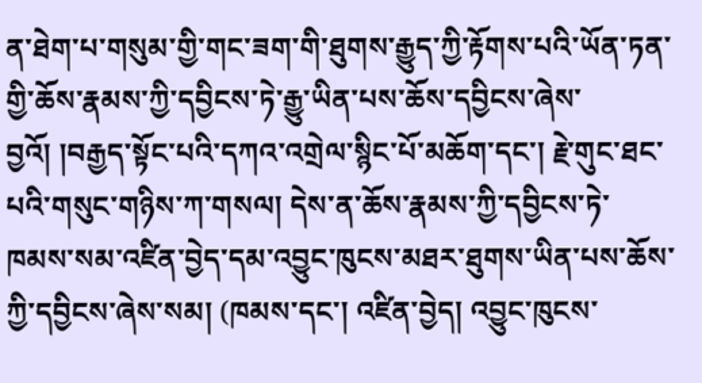ན་ཐེག་པ་གསུམ་གྱི་གང་ཟག་གི་ཐུགས་རྒྱུད་ཀྱི་རྟོགས་པའི་ཡོན་ཏན་གྱི་ཆོས་རྣམས་ཀྱི་དབྱིངས་ཏེ་རྒྱུ་ཡིན་པས་ཆོས་དབྱིངས་ཞེས་བྱའོ། །བརྒྱད་སྟོང་པའི་དཀའ་འགྲེལ་སྙིང་པོ་མཆོག་དང་། རྗེ་གུང་ཐང་པའི་གསུང་གཉིས་ཀ་གསལ། དེས་ན་ཆོས་རྣམས་ཀྱི་དབྱིངས་ཏེ་ཁམས་སམ་འཛིན་བྱེད་དམ་འབྱུང་ཁུངས་མཐར་ཐུགས་ཡིན་པས་ཆོས་ཀྱི་དབྱིངས་ཞེས་སམ། (ཁམས་དང་། འཛིན་བྱེད། འབྱུང་ཁུངས་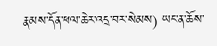རྣམས་དོན་ཕལ་ཆེར་འདྲ་བར་སེམས) ཡང་ན་ཆོས་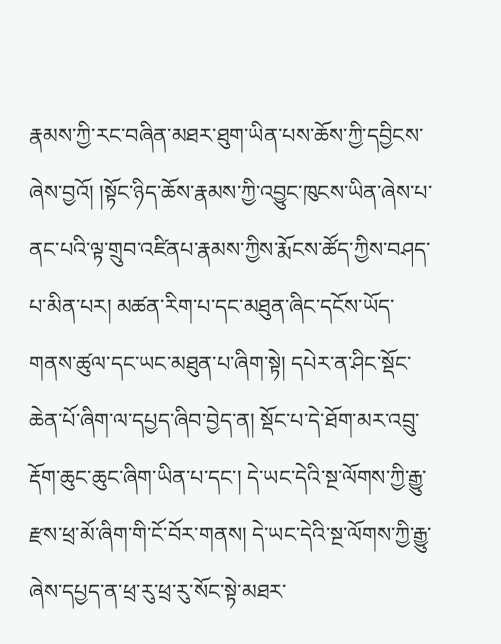རྣམས་ཀྱི་རང་བཞིན་མཐར་ཐུག་ཡིན་པས་ཆོས་ཀྱི་དབྱིངས་ཞེས་བྱའོ། །སྟོང་ཉིད་ཆོས་རྣམས་ཀྱི་འབྱུང་ཁུངས་ཡིན་ཞེས་པ་ནང་པའི་ལྟ་གྲུབ་འཛིནཔ་རྣམས་ཀྱིས་རྨོངས་ཚོད་ཀྱིས་བཤད་པ་མིན་པར། མཚན་རིག་པ་དང་མཐུན་ཞིང་དངོས་ཡོད་གནས་ཚུལ་དང་ཡང་མཐུན་པ་ཞིག་སྟེ། དཔེར་ན་ཤིང་སྡོང་ཆེན་པོ་ཞིག་ལ་དཔྱད་ཞིབ་བྱེད་ན། སྡོང་པ་དེ་ཐོག་མར་འབྲུ་རྡོག་ཆུང་ཆུང་ཞིག་ཡིན་པ་དང་། དེ་ཡང་དེའི་སྔ་ལོགས་ཀྱི་རྒྱུ་རྫས་ཕྲ་མོ་ཞིག་གི་ངོ་བོར་གནས། དེ་ཡང་དེའི་སྔ་ལོགས་ཀྱི་རྒྱུ་ཞེས་དཔྱད་ན་ཕྲ་རུ་ཕྲ་རུ་སོང་སྟེ་མཐར་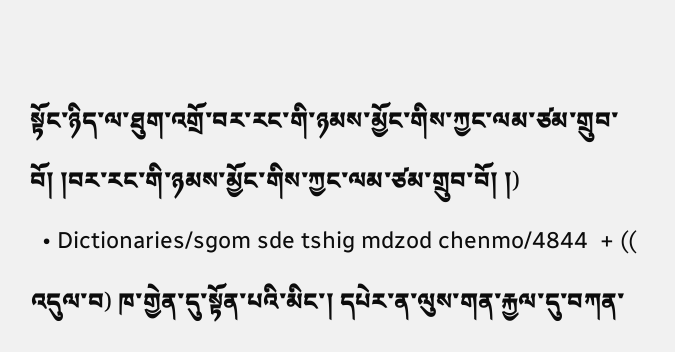སྟོང་ཉིད་ལ་ཐུག་འགྲོ་བར་རང་གི་ཉམས་མྱོང་གིས་ཀྱང་ལམ་ཙམ་གྲུབ་བོ། །བར་རང་གི་ཉམས་མྱོང་གིས་ཀྱང་ལམ་ཙམ་གྲུབ་བོ། །)
  • Dictionaries/sgom sde tshig mdzod chenmo/4844  + (( འདུལ་བ) ཁ་གྱེན་དུ་སྟོན་པའི་མིང་། དཔེར་ན་ལུས་གན་རྐྱལ་དུ་བཀན་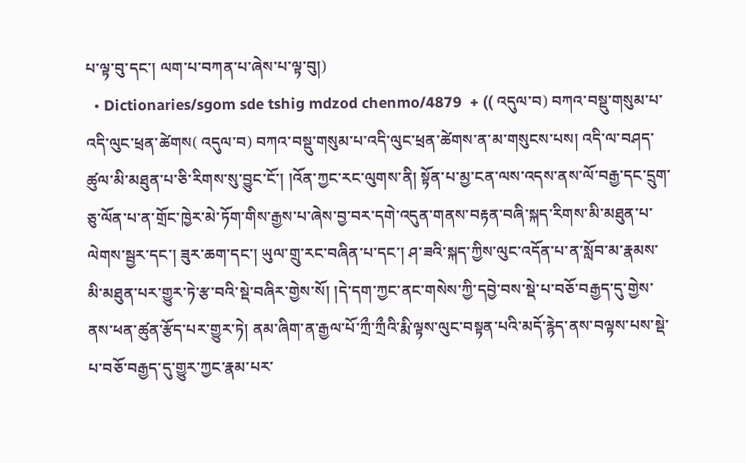པ་ལྟ་བུ་དང་། ལག་པ་བཀན་པ་ཞེས་པ་ལྟ་བུ།)
  • Dictionaries/sgom sde tshig mdzod chenmo/4879  + (( འདུལ་བ) བཀའ་བསྡུ་གསུམ་པ་འདི་ལུང་ཕྲན་ཚེགས( འདུལ་བ) བཀའ་བསྡུ་གསུམ་པ་འདི་ལུང་ཕྲན་ཚེགས་ན་མ་གསུངས་པས། འདི་ལ་བཤད་ཚུལ་མི་མཐུན་པ་ཅི་རིགས་སུ་བྱུང་ངོ་། །འོན་ཀྱང་རང་ལུགས་ནི། སྟོན་པ་མྱ་ངན་ལས་འདས་ནས་ལོ་བརྒྱ་དང་དྲུག་ཅུ་ལོན་པ་ན་གྲོང་ཁྱེར་མེ་ཏོག་གིས་རྒྱས་པ་ཞེས་བྱ་བར་དགེ་འདུན་གནས་བརྟན་བཞི་སྐད་རིགས་མི་མཐུན་པ་ལེགས་སྦྱར་དང་། ཟུར་ཆག་དང་། ཡུལ་གྲུ་རང་བཞིན་པ་དང་། ཤ་ཟའི་སྐད་ཀྱིས་ལུང་འདོན་པ་ན་སློབ་མ་རྣམས་མི་མཐུན་པར་གྱུར་ཏེ་རྩ་བའི་སྡེ་བཞིར་གྱེས་སོ། །དེ་དག་ཀྱང་ནང་གསེས་ཀྱི་དབྱེ་བས་སྡེ་པ་བཅོ་བརྒྱད་དུ་གྱེས་ནས་ཕན་ཚུན་རྩོད་པར་གྱུར་ཏེ། ནམ་ཞིག་ན་རྒྱལ་པོ་ཀྲྀ་ཀྲྀའི་རྨི་ལྟས་ལུང་བསྟན་པའི་མདོ་རྙེད་ནས་བལྟས་པས་སྡེ་པ་བཅོ་བརྒྱད་དུ་གྱུར་ཀྱང་རྣམ་པར་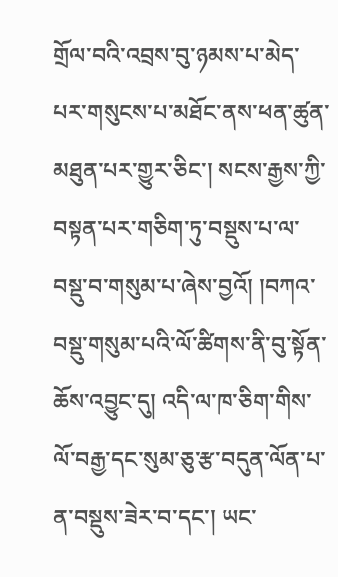གྲོལ་བའི་འབྲས་བུ་ཉམས་པ་མེད་པར་གསུངས་པ་མཐོང་ནས་ཕན་ཚུན་མཐུན་པར་གྱུར་ཅིང་། སངས་རྒྱས་ཀྱི་བསྟན་པར་གཅིག་ཏུ་བསྡུས་པ་ལ་བསྡུ་བ་གསུམ་པ་ཞེས་བྱའོ། །བཀའ་བསྡུ་གསུམ་པའི་ལོ་ཚིགས་ནི་བུ་སྟོན་ཆོས་འབྱུང་དུ། འདི་ལ་ཁ་ཅིག་གིས་ལོ་བརྒྱ་དང་སུམ་ཅུ་རྩ་བདུན་ལོན་པ་ན་བསྡུས་ཟེར་བ་དང་། ཡང་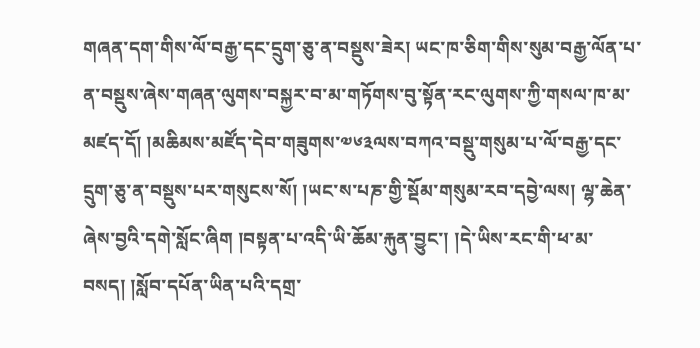གཞན་དག་གིས་ལོ་བརྒྱ་དང་དྲུག་ཅུ་ན་བསྡུས་ཟེར། ཡང་ཁ་ཅིག་གིས་སུམ་བརྒྱ་ལོན་པ་ན་བསྡུས་ཞེས་གཞན་ལུགས་བསྐྱར་བ་མ་གཏོགས་བུ་སྟོན་རང་ལུགས་ཀྱི་གསལ་ཁ་མ་མཛད་དོ། །མཆིམས་མཛོད་དེབ་གཟུགས་༧༦༣ལས་བཀའ་བསྡུ་གསུམ་པ་ལོ་བརྒྱ་དང་དྲུག་ཅུ་ན་བསྡུས་པར་གསུངས་སོ། །ཡང་ས་པཎ་གྱི་སྡོམ་གསུམ་རབ་དབྱེ་ལས། ལྷ་ཆེན་ཞེས་བྱའི་དགེ་སློང་ཞིག །བསྟན་པ་འདི་ཡི་ཆོམ་རྐུན་བྱུང་། །དེ་ཡིས་རང་གི་ཕ་མ་བསད། །སློབ་དཔོན་ཡིན་པའི་དགྲ་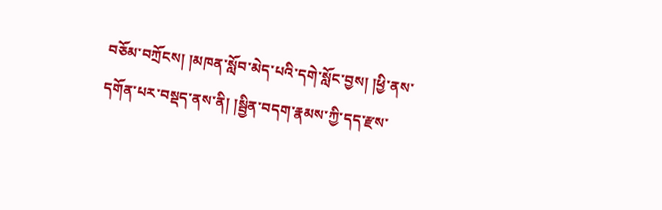བཅོམ་བཀྲོངས། །མཁན་སློབ་མེད་པའི་དགེ་སློང་བྱས། །ཕྱི་ནས་དགོན་པར་བསྡད་ནས་ནི། །སྦྱིན་བདག་རྣམས་ཀྱི་དད་རྫས་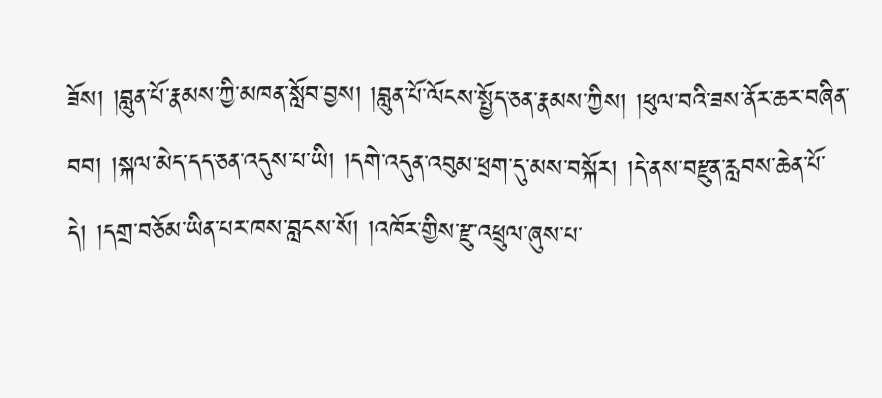ཟོས། །བླུན་པོ་རྣམས་ཀྱི་མཁན་སློབ་བྱས། །བླུན་པོ་ལོངས་སྤྱོད་ཅན་རྣམས་ཀྱིས། །ཕུལ་བའི་ཟས་ནོར་ཆར་བཞིན་བབ། །སྐལ་མེད་དད་ཅན་འདུས་པ་ཡི། །དགེ་འདུན་འབུམ་ཕྲག་དུ་མས་བསྐོར། །དེ་ནས་བརྫུན་རླབས་ཆེན་པོ་དེ། །དགྲ་བཅོམ་ཡིན་པར་ཁས་བླངས་སོ། །འཁོར་གྱིས་རྫུ་འཕྲུལ་ཞུས་པ་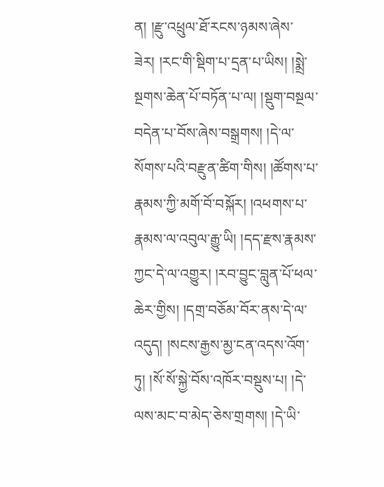ན། །རྫུ་འཕྲུལ་ཐོ་རངས་ཉམས་ཞེས་ཟེར། །རང་གི་སྡིག་པ་དྲན་པ་ཡིས། །སྨྲེ་སྔགས་ཆེན་པོ་བཏོན་པ་ལ། །སྡུག་བསྔལ་བདེན་པ་བོས་ཞེས་བསྒྲགས། །དེ་ལ་སོགས་པའི་བརྫུན་ཚིག་གིས། །ཚོགས་པ་རྣམས་ཀྱི་མགོ་བོ་བསྐོར། །འཕགས་པ་རྣམས་ལ་འབུལ་རྒྱུ་ཡི། །དད་རྫས་རྣམས་ཀྱང་དེ་ལ་འགྱུར། །རབ་བྱུང་བླུན་པོ་ཕལ་ཆེར་གྱིས། །དགྲ་བཅོམ་བོར་ནས་དེ་ལ་འདུད། །སངས་རྒྱས་མྱ་ངན་འདས་འོག་ཏུ། །སོ་སོ་སྐྱེ་བོས་འཁོར་བསྡུས་པ། །དེ་ལས་མང་བ་མེད་ཅེས་གྲགས། །དེ་ཡི་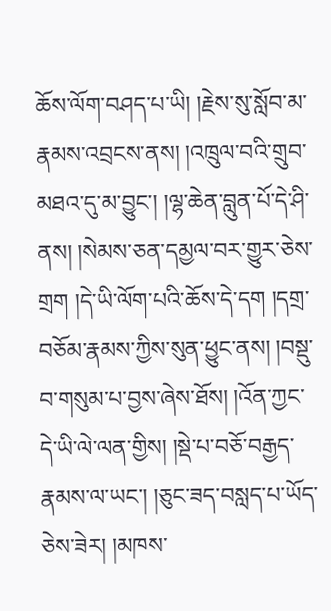ཆོས་ལོག་བཤད་པ་ཡི། །རྗེས་སུ་སློབ་མ་རྣམས་འབྲངས་ནས། །འཁྲུལ་བའི་གྲུབ་མཐའ་དུ་མ་བྱུང་། །ལྷ་ཆེན་བླུན་པོ་དེ་ཤི་ནས། །སེམས་ཅན་དམྱལ་བར་གྱུར་ཅེས་གྲག །དེ་ཡི་ལོག་པའི་ཆོས་དེ་དག །དགྲ་བཅོམ་རྣམས་ཀྱིས་སུན་ཕྱུང་ནས། །བསྡུ་བ་གསུམ་པ་བྱས་ཞེས་ཐོས། །འོན་ཀྱང་དེ་ཡི་ལེ་ལན་གྱིས། །སྡེ་པ་བཅོ་བརྒྱད་རྣམས་ལ་ཡང་། །ཅུང་ཟད་བསླད་པ་ཡོད་ཅེས་ཟེར། །མཁས་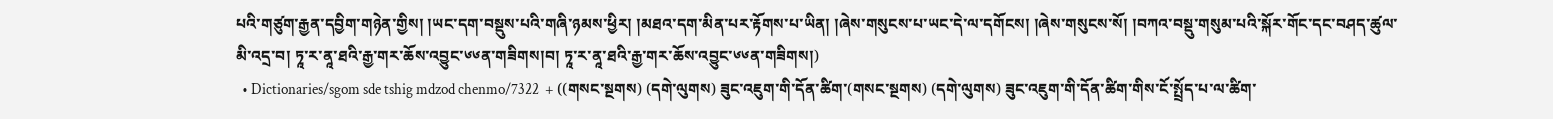པའི་གཙུག་རྒྱན་དབྱིག་གཉེན་གྱིས། །ཡང་དག་བསྡུས་པའི་གཞི་ཉམས་ཕྱིར། །མཐའ་དག་མིན་པར་རྟོགས་པ་ཡིན། །ཞེས་གསུངས་པ་ཡང་དེ་ལ་དགོངས། །ཞེས་གསུངས་སོ། །བཀའ་བསྡུ་གསུམ་པའི་སྐོར་གོང་དང་བཤད་ཚུལ་མི་འདྲ་བ། ཏཱ་ར་ནཱ་ཐའི་རྒྱ་གར་ཆོས་འབྱུང་༦༦ན་གཟིགས།བ། ཏཱ་ར་ནཱ་ཐའི་རྒྱ་གར་ཆོས་འབྱུང་༦༦ན་གཟིགས།)
  • Dictionaries/sgom sde tshig mdzod chenmo/7322  + ((གསང་སྔགས) (དགེ་ལུགས) ཟུང་འཇུག་གི་དོན་ཚིག་(གསང་སྔགས) (དགེ་ལུགས) ཟུང་འཇུག་གི་དོན་ཚིག་གིས་ངོ་སྤྲོད་པ་ལ་ཚིག་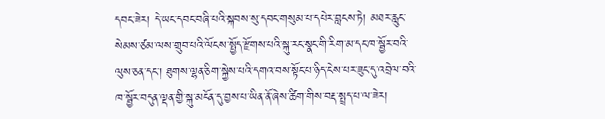དབང་ཟེར། དེ་ཡང་དབང་བཞི་པའི་སྐབས་སུ་དབང་གསུམ་པ་དཔེར་བླངས་ཏེ། མཐར་རླུང་སེམས་ཙམ་ལས་གྲུབ་པའི་ལོངས་སྤྱོད་རྫོགས་པའི་སྐུ་རང་སྣང་གི་རིག་མ་དང་ཁ་སྦྱོར་བའི་ལུས་ཅན་དང་། ཐུགས་ལྷན་ཅིག་སྐྱེས་པའི་དགའ་བས་སྟོང་པ་ཉིད་ངེས་པར་ཟུང་དུ་འབྲེལ་བའི་ཁ་སྦྱོར་བདུན་ལྡན་གྱི་སྐུ་མངོན་དུ་བྱས་པ་ཡིན་ནོ་ཞེས་ཚིག་གིས་བརྡ་སྤྲད་པ་ལ་ཟེར།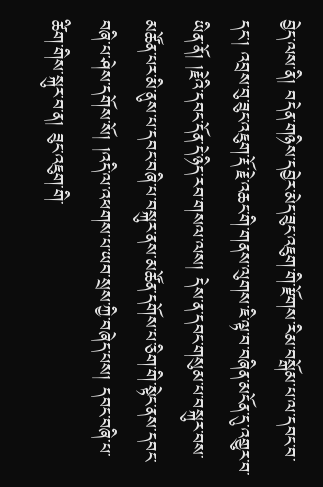བྱེད་ལས་ནི། བདེན་གཉིས་དབྱེར་མེད་ཟུང་འཇུག་གི་རྫོགས་རིམ་བསྒོམ་པ་ལ་དབང་བ་དང་། འབྲས་བུ་ཟུང་འཇུག་རྡོ་རྗེ་འཆང་གི་གནས་ལུགས་ཇི་ལྟ་བ་བཞིན་མངོན་དུ་འགྱུར་བ་ཡིན་ནོ། །རྗེའི་དབང་དོན་དེ་ཉིད་རབ་གསལ་ལས། དེས་ན་དབང་གསུམ་པ་བསྐུར་བས་མཚོན་པར་མི་ནུས་པ་དབང་བཞི་པ་བསྐུར་ནས་མཚོན་དགོས་པ་ཅིག་གི་སྟེང་ནས་དབང་བཞི་པ་ཤེས་དགོས་སོ། །འདི་ལ་འཕགས་པ་ཡབ་སྲས་ཀྱི་བཞེད་པས། དབང་བཞི་པ་ཚིག་གིས་སྐུར་བ་ན། ཟུང་འཇུག་གི་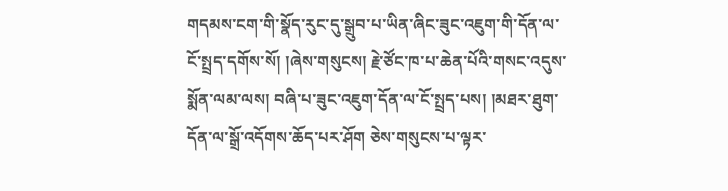གདམས་ངག་གི་སྣོད་རུང་དུ་སྒྲུབ་པ་ཡིན་ཞིང་ཟུང་འཇུག་གི་དོན་ལ་ངོ་སྤྲད་དགོས་སོ། །ཞེས་གསུངས། རྗེ་ཙོང་ཁ་པ་ཆེན་པོའི་གསང་འདུས་སྨོན་ལམ་ལས། བཞི་པ་ཟུང་འཇུག་དོན་ལ་ངོ་སྤྲད་པས། །མཐར་ཐུག་དོན་ལ་སྒྲོ་འདོགས་ཆོད་པར་ཤོག ཅེས་གསུངས་པ་ལྟར་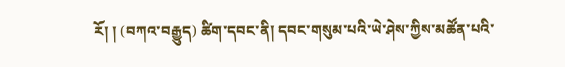རོ། ། (བཀའ་བརྒྱུད) ཚིག་དབང་ནི། དབང་གསུམ་པའི་ཡེ་ཤེས་ཀྱིས་མཚོན་པའི་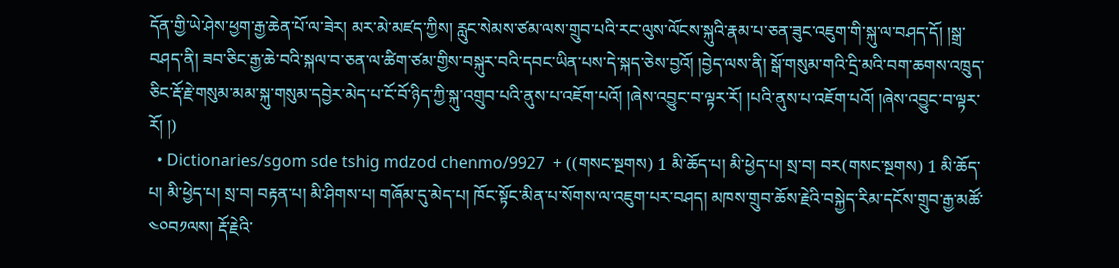དོན་གྱི་ཡེ་ཤེས་ཕྱག་རྒྱ་ཆེན་པོ་ལ་ཟེར། མར་མེ་མཛད་ཀྱིས། རླུང་སེམས་ཙམ་ལས་གྲུབ་པའི་རང་ལུས་ལོངས་སྐུའི་རྣམ་པ་ཅན་ཟུང་འཇུག་གི་སྐུ་ལ་བཤད་དོ། །སྒྲ་བཤད་ནི། ཟབ་ཅིང་རྒྱ་ཆེ་བའི་སྐལ་བ་ཅན་ལ་ཚིག་ཙམ་གྱིས་བསྐུར་བའི་དབང་ཡིན་པས་དེ་སྐད་ཅེས་བྱའོ། །བྱེད་ལས་ནི། སྒོ་གསུམ་གའི་དྲི་མའི་བག་ཆགས་འཁྲུད་ཅིང་རྡོ་རྗེ་གསུམ་མམ་སྐུ་གསུམ་དབྱེར་མེད་པ་ངོ་བོ་ཉིད་ཀྱི་སྐུ་འགྲུབ་པའི་ནུས་པ་འཇོག་པའོ། །ཞེས་འབྱུང་བ་ལྟར་རོ། །པའི་ནུས་པ་འཇོག་པའོ། །ཞེས་འབྱུང་བ་ལྟར་རོ། །)
  • Dictionaries/sgom sde tshig mdzod chenmo/9927  + ((གསང་སྔགས) 1 མི་ཆོད་པ། མི་ཕྱེད་པ། སྲ་བ། བར(གསང་སྔགས) 1 མི་ཆོད་པ། མི་ཕྱེད་པ། སྲ་བ། བརྟན་པ། མི་ཤིགས་པ། གཞོམ་དུ་མེད་པ། ཁོང་སྟོང་མིན་པ་སོགས་ལ་འཇུག་པར་བཤད། མཁས་གྲུབ་ཆོས་རྗེའི་བསྐྱེད་རིམ་དངོས་གྲུབ་རྒྱ་མཚོ་༤༠བ༡ལས། རྡོ་རྗེའི་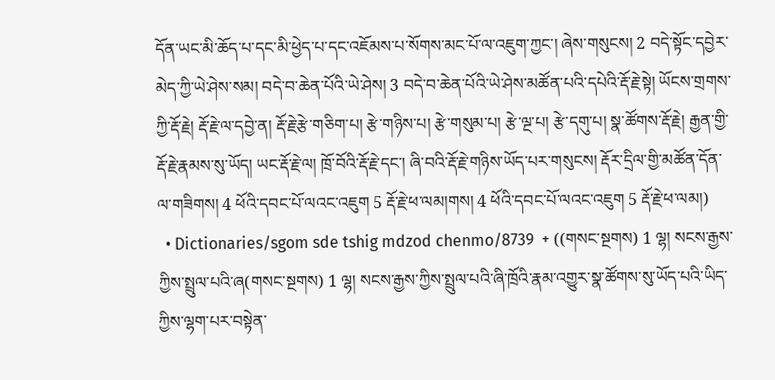དོན་ཡང་མི་ཆོད་པ་དང་མི་ཕྱེད་པ་དང་འཇོམས་པ་སོགས་མང་པོ་ལ་འཇུག་ཀྱང་། ཞེས་གསུངས། 2 བདེ་སྟོང་དབྱེར་མེད་ཀྱི་ཡེ་ཤེས་སམ། བདེ་བ་ཆེན་པོའི་ཡེ་ཤེས། 3 བདེ་བ་ཆེན་པོའི་ཡེ་ཤེས་མཚོན་པའི་དཔེའི་རྡོ་རྗེ་སྟེ། ཡོངས་གྲགས་ཀྱི་རྡོ་རྗེ། རྡོ་རྗེ་ལ་དབྱེ་ན། རྡོ་རྗེ་རྩེ་གཅིག་པ། རྩེ་གཉིས་པ། རྩེ་གསུམ་པ། རྩེ་ལྔ་པ། རྩེ་དགུ་པ། སྣ་ཚོགས་རྡོ་རྗེ། རྒྱན་གྱི་རྡོ་རྗེ་རྣམས་སུ་ཡོད། ཡང་རྡོ་རྗེ་ལ། ཁྲོ་བོའི་རྡོ་རྗེ་དང་། ཞི་བའི་རྡོ་རྗེ་གཉིས་ཡོད་པར་གསུངས། རྡོར་དྲིལ་གྱི་མཚོན་དོན་ལ་གཟིགས། 4 ཕོའི་དབང་པོ་ལའང་འཇུག 5 རྡོ་རྗེ་ཕ་ལམ།གས། 4 ཕོའི་དབང་པོ་ལའང་འཇུག 5 རྡོ་རྗེ་ཕ་ལམ།)
  • Dictionaries/sgom sde tshig mdzod chenmo/8739  + ((གསང་སྔགས) 1 ལྷ། སངས་རྒྱས་ཀྱིས་སྤྲུལ་པའི་ཞ(གསང་སྔགས) 1 ལྷ། སངས་རྒྱས་ཀྱིས་སྤྲུལ་པའི་ཞི་ཁྲོའི་རྣམ་འགྱུར་སྣ་ཚོགས་སུ་ཡོད་པའི་ཡིད་ཀྱིས་ལྷག་པར་བསྟེན་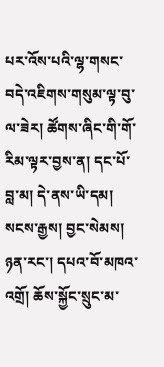པར་འོས་པའི་ལྷ་གསང་བདེ་འཇིགས་གསུམ་ལྟ་བུ་ལ་ཟེར། ཚོགས་ཞིང་གི་གོ་རིམ་ལྟར་བྱས་ན། དང་པོ་བླ་མ། དེ་ནས་ཡི་དམ། སངས་རྒྱས། བྱང་སེམས། ཉན་རང་། དཔའ་བོ་མཁའ་འགྲོ། ཆོས་སྐྱོང་སྲུང་མ་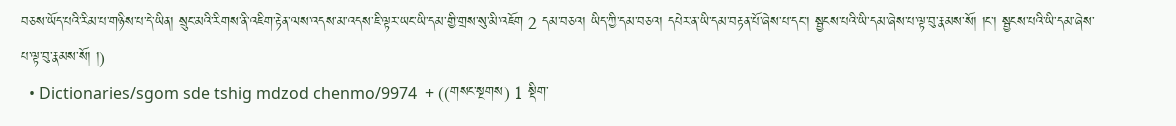བཅས་ཡོད་པའི་རིམ་པ་གཉིས་པ་དེ་ཡིན། སྲུང་མའི་རིགས་ནི་འཇིག་རྟེན་ལས་འདས་མ་འདས་ཇི་ལྟར་ཡང་ཡི་དམ་གྱི་གྲས་སུ་མི་འཇོག 2 དམ་བཅའ། ཡིད་ཀྱི་དམ་བཅའ། དཔེར་ན་ཡི་དམ་བརྟན་པོ་ཞེས་པ་དང་། སྦྱངས་པའི་ཡི་དམ་ཞེས་པ་ལྟ་བུ་རྣམས་སོ། །ང་། སྦྱངས་པའི་ཡི་དམ་ཞེས་པ་ལྟ་བུ་རྣམས་སོ། །)
  • Dictionaries/sgom sde tshig mdzod chenmo/9974  + ((གསང་སྔགས) 1 སྡིག་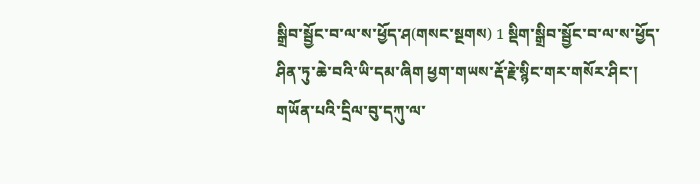སྒྲིབ་སྦྱོང་བ་ལ་ས་ཕྱོད་ཤ(གསང་སྔགས) 1 སྡིག་སྒྲིབ་སྦྱོང་བ་ལ་ས་ཕྱོད་ཤིན་ཏུ་ཆེ་བའི་ཡི་དམ་ཞིག ཕྱག་གཡས་རྡོ་རྗེ་སྙིང་གར་གསོར་ཤིང་། གཡོན་པའི་དྲིལ་བུ་དཀུ་ལ་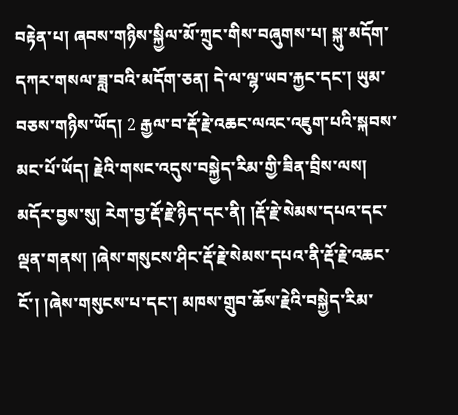བརྟེན་པ། ཞབས་གཉིས་སྐྱིལ་མོ་ཀྲུང་གིས་བཞུགས་པ། སྐུ་མདོག་དཀར་གསལ་ཟླ་བའི་མདོག་ཅན། དེ་ལ་ལྷ་ཡབ་རྐྱང་དང་། ཡུམ་བཅས་གཉིས་ཡོད། 2 རྒྱལ་བ་རྡོ་རྗེ་འཆང་ལའང་འཇུག་པའི་སྐབས་མང་པོ་ཡོད། རྗེའི་གསང་འདུས་བསྐྱེད་རིམ་གྱི་ཟིན་བྲིས་ལས། མདོར་བྱས་སུ། རེག་བྱ་རྡོ་རྗེ་ཉིད་དང་ནི། །རྡོ་རྗེ་སེམས་དཔའ་དང་ལྡན་གནས། །ཞེས་གསུངས་ཤིང་རྡོ་རྗེ་སེམས་དཔའ་ནི་རྡོ་རྗེ་འཆང་ངོ་། །ཞེས་གསུངས་པ་དང་། མཁས་གྲུབ་ཆོས་རྗེའི་བསྐྱེད་རིམ་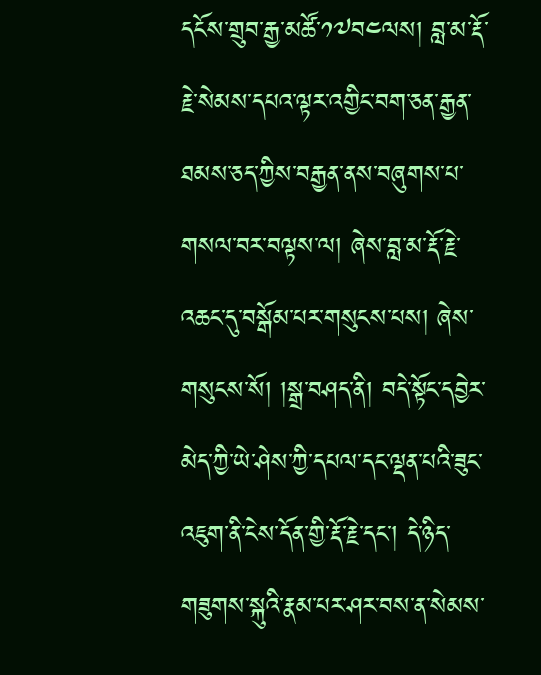དངོས་གྲུབ་རྒྱ་མཚོ་༡༧བ༤ལས། བླ་མ་རྡོ་རྗེ་སེམས་དཔའ་ལྟར་འགྱིང་བག་ཅན་རྒྱན་ཐམས་ཅད་ཀྱིས་བརྒྱན་ནས་བཞུགས་པ་གསལ་བར་བལྟས་ལ། ཞེས་བླ་མ་རྡོ་རྗེ་འཆང་དུ་བསྒོམ་པར་གསུངས་པས། ཞེས་གསུངས་སོ། །སྒྲ་བཤད་ནི། བདེ་སྟོང་དབྱེར་མེད་ཀྱི་ཡེ་ཤེས་ཀྱི་དཔལ་དང་ལྡན་པའི་ཟུང་འཇུག་ནི་ངེས་དོན་གྱི་རྡོ་རྗེ་དང་། དེ་ཉིད་གཟུགས་སྐུའི་རྣམ་པར་ཤར་བས་ན་སེམས་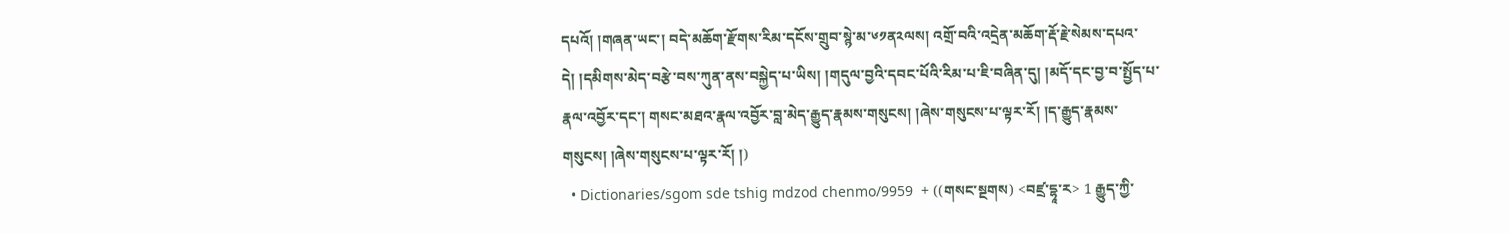དཔའོ། །གཞན་ཡང་། བདེ་མཆོག་རྫོགས་རིམ་དངོས་གྲུབ་སྙེ་མ་༦༡ན༢ལས། འགྲོ་བའི་འདྲེན་མཆོག་རྡོ་རྗེ་སེམས་དཔའ་དེ། །དམིགས་མེད་བརྩེ་བས་ཀུན་ནས་བསྐྱེད་པ་ཡིས། །གདུལ་བྱའི་དབང་པོའི་རིམ་པ་ཇི་བཞིན་དུ། །མདོ་དང་བྱ་བ་སྤྱོད་པ་རྣལ་འབྱོར་དང་། གསང་མཐའ་རྣལ་འབྱོར་བླ་མེད་རྒྱུད་རྣམས་གསུངས། །ཞེས་གསུངས་པ་ལྟར་རོ། །ད་རྒྱུད་རྣམས་གསུངས། །ཞེས་གསུངས་པ་ལྟར་རོ། །)
  • Dictionaries/sgom sde tshig mdzod chenmo/9959  + ((གསང་སྔགས) <བཛྲ་དྷཱ་ར> 1 རྒྱུད་ཀྱི་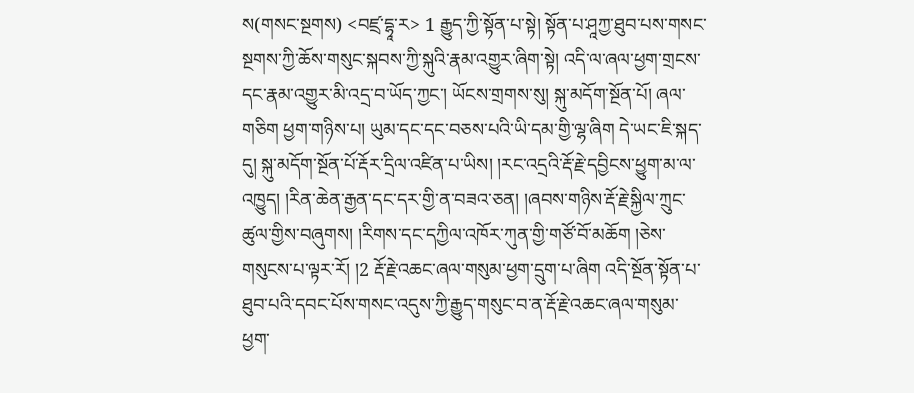ས(གསང་སྔགས) <བཛྲ་དྷཱ་ར> 1 རྒྱུད་ཀྱི་སྟོན་པ་སྟེ། སྟོན་པ་ཤཱཀྱ་ཐུབ་པས་གསང་སྔགས་ཀྱི་ཆོས་གསུང་སྐབས་ཀྱི་སྐུའི་རྣམ་འགྱུར་ཞིག་སྟེ། འདི་ལ་ཞལ་ཕྱག་གྲངས་དང་རྣམ་འགྱུར་མི་འདྲ་བ་ཡོད་ཀྱང་། ཡོངས་གྲགས་སུ། སྐུ་མདོག་སྔོན་པོ། ཞལ་གཅིག ཕྱག་གཉིས་པ། ཡུམ་དང་དང་བཅས་པའི་ཡི་དམ་གྱི་ལྷ་ཞིག དེ་ཡང་ཇི་སྐད་དུ། སྐུ་མདོག་སྔོན་པོ་རྡོར་དྲིལ་འཛིན་པ་ཡིས། །རང་འདྲའི་རྡོ་རྗེ་དབྱིངས་ཕྱུག་མ་ལ་འཁྱུད། །རིན་ཆེན་རྒྱན་དང་དར་གྱི་ན་བཟའ་ཅན། །ཞབས་གཉིས་རྡོ་རྗེ་སྐྱིལ་ཀྲུང་ཚུལ་གྱིས་བཞུགས། །རིགས་དང་དཀྱིལ་འཁོར་ཀུན་གྱི་གཙོ་བོ་མཆོག །ཅེས་གསུངས་པ་ལྟར་རོ། །2 རྡོ་རྗེ་འཆང་ཞལ་གསུམ་ཕྱག་དྲུག་པ་ཞིག འདི་སྔོན་སྟོན་པ་ཐུབ་པའི་དབང་པོས་གསང་འདུས་ཀྱི་རྒྱུད་གསུང་བ་ན་རྡོ་རྗེ་འཆང་ཞལ་གསུམ་ཕྱག་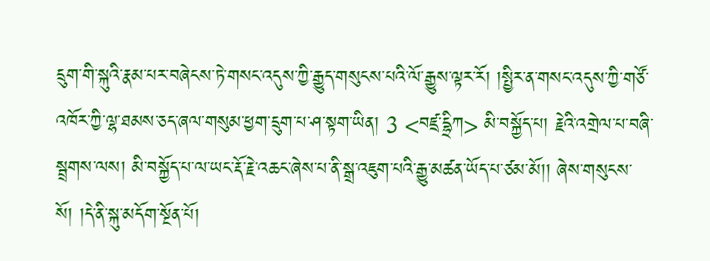དྲུག་གི་སྐུའི་རྣམ་པར་བཞེངས་ཏེ་གསང་འདུས་ཀྱི་རྒྱུད་གསུངས་པའི་ལོ་རྒྱུས་ལྟར་རོ། །སྤྱིར་ན་གསང་འདུས་ཀྱི་གཙོ་འཁོར་ཀྱི་ལྷ་ཐམས་ཅད་ཞལ་གསུམ་ཕྱག་དྲུག་པ་ཤ་སྟག་ཡིན། 3 <བཛྲ་དྷྲིཀ> མི་བསྐྱོད་པ། རྗེའི་འགྲེལ་པ་བཞི་སྦྲགས་ལས། མི་བསྐྱོད་པ་ལ་ཡང་རྡོ་རྗེ་འཆང་ཞེས་པ་ནི་སྒྲ་འཇུག་པའི་རྒྱུ་མཚན་ཡོད་པ་ཙམ་མོ།། ཞེས་གསུངས་སོ། །དེ་ནི་སྐུ་མདོག་སྔོན་པོ།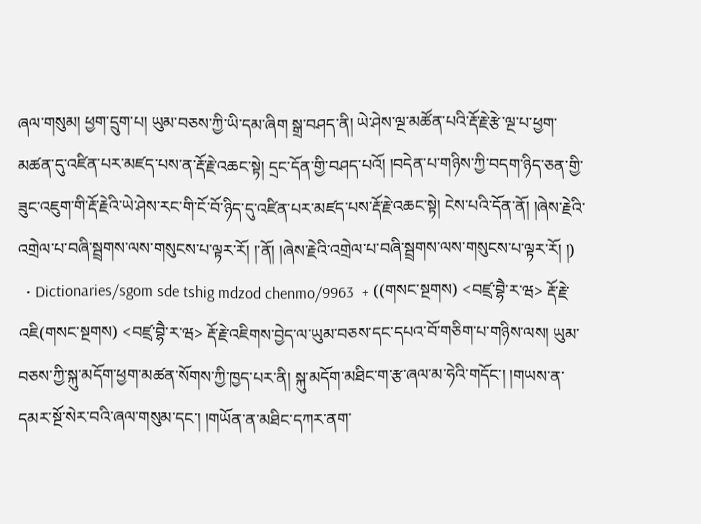ཞལ་གསུམ། ཕྱག་དྲུག་པ། ཡུམ་བཅས་ཀྱི་ཡི་དམ་ཞིག སྒྲ་བཤད་ནི། ཡེ་ཤེས་ལྔ་མཚོན་པའི་རྡོ་རྗེ་རྩེ་ལྔ་པ་ཕྱག་མཚན་དུ་འཛིན་པར་མཛད་པས་ན་རྡོ་རྗེ་འཆང་སྟེ། དྲང་དོན་གྱི་བཤད་པའོ། །བདེན་པ་གཉིས་ཀྱི་བདག་ཉིད་ཅན་གྱི་ཟུང་འཇུག་གི་རྡོ་རྗེའི་ཡེ་ཤེས་རང་གི་ངོ་བོ་ཉིད་དུ་འཛིན་པར་མཛད་པས་རྡོ་རྗེ་འཆང་སྟེ། ངེས་པའི་དོན་ནོ། །ཞེས་རྗེའི་འགྲེལ་པ་བཞི་སྦྲགས་ལས་གསུངས་པ་ལྟར་རོ། །་ནོ། །ཞེས་རྗེའི་འགྲེལ་པ་བཞི་སྦྲགས་ལས་གསུངས་པ་ལྟར་རོ། །)
  • Dictionaries/sgom sde tshig mdzod chenmo/9963  + ((གསང་སྔགས) <བཛྲ་བྷཻ་ར་ཝ> རྡོ་རྗེ་འཇི(གསང་སྔགས) <བཛྲ་བྷཻ་ར་ཝ> རྡོ་རྗེ་འཇིགས་བྱེད་ལ་ཡུམ་བཅས་དང་དཔའ་བོ་གཅིག་པ་གཉིས་ལས། ཡུམ་བཅས་ཀྱི་སྐུ་མདོག་ཕྱག་མཚན་སོགས་ཀྱི་ཁྱད་པར་ནི། སྐུ་མདོག་མཐིང་ག་རྩ་ཞལ་མ་ཧེའི་གདོང་། །གཡས་ན་དམར་སྔོ་སེར་བའི་ཞལ་གསུམ་དང་། །གཡོན་ན་མཐིང་དཀར་ནག་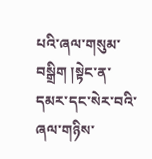པའི་ཞལ་གསུམ་བསྒྲིག །སྟེང་ན་དམར་དང་སེར་བའི་ཞལ་གཉིས་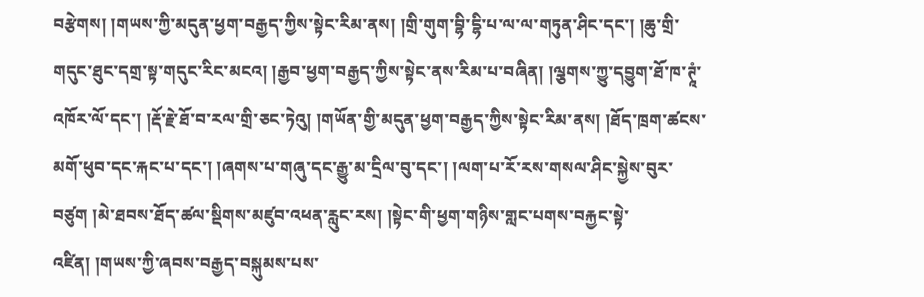བརྩེགས། །གཡས་ཀྱི་མདུན་ཕྱག་བརྒྱད་ཀྱིས་སྟེང་རིམ་ནས། །གྲི་གུག་བྷི་དྷི་པ་ལ་ལ་གཏུན་ཤིང་དང་། །ཆུ་གྲི་གདུང་ཐུང་དགྲ་སྟ་གདུང་རིང་མངའ། །རྒྱབ་ཕྱག་བརྒྱད་ཀྱིས་སྟེང་ནས་རིམ་པ་བཞིན། །ལྕགས་ཀྱུ་དབྱུག་ཐོ་ཁ་ཊཱཾ་འཁོར་ལོ་དང་། །རྡོ་རྗེ་ཐོ་བ་རལ་གྲི་ཅང་ཏེའུ། །གཡོན་གྱི་མདུན་ཕྱག་བརྒྱད་ཀྱིས་སྟེང་རིམ་ནས། །ཐོད་ཁྲག་ཚངས་མགོ་ཕུབ་དང་རྐང་པ་དང་། །ཞགས་པ་གཞུ་དང་རྒྱུ་མ་དྲིལ་བུ་དང་། །ལག་པ་རོ་རས་གསལ་ཤིང་སྐྱེས་བུར་བཙུག །མེ་ཐབས་ཐོད་ཚལ་སྡིགས་མཛུབ་འཕན་རླུང་རས། །སྟེང་གི་ཕྱག་གཉིས་གླང་པགས་བརྐྱང་སྟེ་འཛིན། །གཡས་ཀྱི་ཞབས་བརྒྱད་བསྐུམས་པས་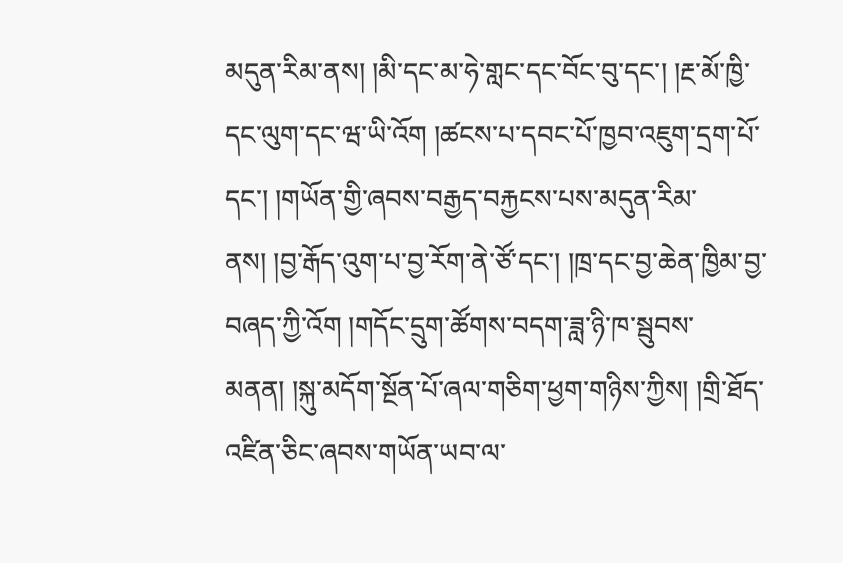མདུན་རིམ་ནས། །མི་དང་མ་ཧེ་གླང་དང་བོང་བུ་དང་། །རྔ་མོ་ཁྱི་དང་ལུག་དང་ཝ་ཡི་འོག །ཚངས་པ་དབང་པོ་ཁྱབ་འཇུག་དྲག་པོ་དང་། །གཡོན་གྱི་ཞབས་བརྒྱད་བརྐྱངས་པས་མདུན་རིམ་ནས། །བྱ་རྒོད་འུག་པ་བྱ་རོག་ནེ་ཙོ་དང་། །ཁྲ་དང་བྱ་ཆེན་ཁྱིམ་བྱ་བཞད་ཀྱི་འོག །གདོང་དྲུག་ཚོགས་བདག་ཟླ་ཉི་ཁ་སྦུབས་མནན། །སྐུ་མདོག་སྔོན་པོ་ཞལ་གཅིག་ཕྱག་གཉིས་ཀྱིས། །གྲི་ཐོད་འཛིན་ཅིང་ཞབས་གཡོན་ཡབ་ལ་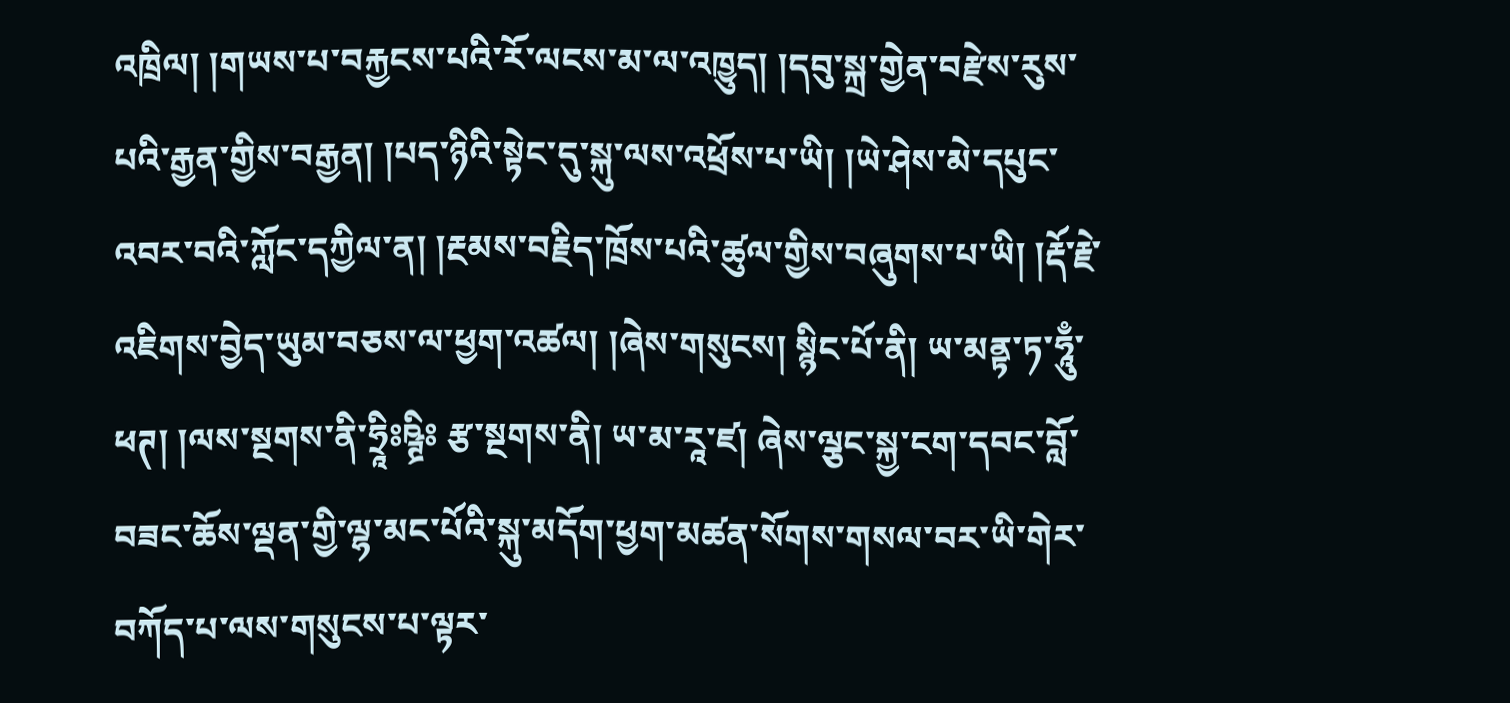འཁྲིལ། །གཡས་པ་བརྐྱངས་པའི་རོ་ལངས་མ་ལ་འཁྱུད། །དབུ་སྐྲ་གྱེན་བརྫེས་རུས་པའི་རྒྱན་གྱིས་བརྒྱན། །པད་ཉིའི་སྟེང་དུ་སྐུ་ལས་འཕྲོས་པ་ཡི། །ཡེ་ཤེས་མེ་དཔུང་འབར་བའི་ཀློང་དཀྱིལ་ན། །རྔམས་བརྗིད་ཁྲོས་པའི་ཚུལ་གྱིས་བཞུགས་པ་ཡི། །རྡོ་རྗེ་འཇིགས་བྱེད་ཡུམ་བཅས་ལ་ཕྱག་འཚལ། །ཞེས་གསུངས། སྙིང་པོ་ནི། ཡ་མནྟ་ཏ་ཧཱུྃ་ཕཊ། །ལས་སྔགས་ནི་ཧྲཱིཿཥྚྲིཿ རྩ་སྔགས་ནི། ཡ་མ་རཱ་ཛ། ཞེས་ལྕང་སྐྱ་ངག་དབང་བློ་བཟང་ཆོས་ལྡན་གྱི་ལྷ་མང་པོའི་སྐུ་མདོག་ཕྱག་མཚན་སོགས་གསལ་བར་ཡི་གེར་བཀོད་པ་ལས་གསུངས་པ་ལྟར་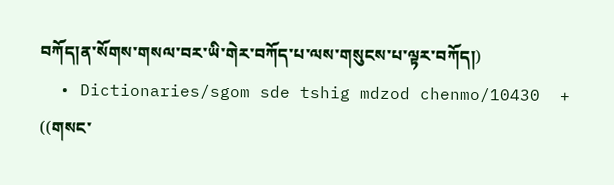བཀོད།ན་སོགས་གསལ་བར་ཡི་གེར་བཀོད་པ་ལས་གསུངས་པ་ལྟར་བཀོད།)
  • Dictionaries/sgom sde tshig mdzod chenmo/10430  + ((གསང་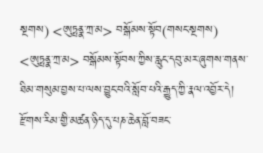སྔགས) <ཨུཏྤནྣ་ཀྲ་མ> བསྒོམས་སྟོབ(གསང་སྔགས) <ཨུཏྤནྣ་ཀྲ་མ> བསྒོམས་སྟོབས་ཀྱིས་རླུང་དབུ་མར་ཞུགས་གནས་ཐིམ་གསུམ་བྱས་པ་ལས་བྱུང་བའི་སློབ་པའི་རྒྱུད་ཀྱི་རྣལ་འབྱོར་དེ། རྫོགས་རིམ་གྱི་མཚན་ཉིད་དུ་པཎ་ཆེན་བློ་བཟང་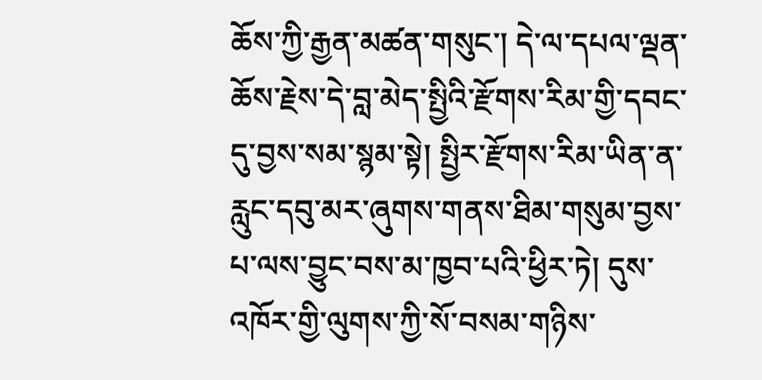ཆོས་ཀྱི་རྒྱན་མཚན་གསུང་། དེ་ལ་དཔལ་ལྡན་ཆོས་རྗེས་དེ་བླ་མེད་སྤྱིའི་རྫོགས་རིམ་གྱི་དབང་དུ་བྱས་སམ་སྙམ་སྟེ། སྤྱིར་རྫོགས་རིམ་ཡིན་ན་རླུང་དབུ་མར་ཞུགས་གནས་ཐིམ་གསུམ་བྱས་པ་ལས་བྱུང་བས་མ་ཁྱབ་པའི་ཕྱིར་ཏེ། དུས་འཁོར་གྱི་ལུགས་ཀྱི་སོ་བསམ་གཉིས་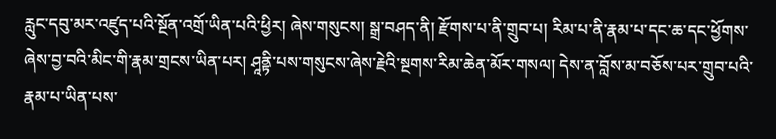རླུང་དབུ་མར་འཛུད་པའི་སྔོན་འགྲོ་ཡིན་པའི་ཕྱིར། ཞེས་གསུངས། སྒྲ་བཤད་ནི། རྫོགས་པ་ནི་གྲུབ་པ། རིམ་པ་ནི་རྣམ་པ་དང་ཆ་དང་ཕྱོགས་ཞེས་བྱ་བའི་མིང་གི་རྣམ་གྲངས་ཡིན་པར། ཤཱནྟི་པས་གསུངས་ཞེས་རྗེའི་སྔགས་རིམ་ཆེན་མོར་གསལ། དེས་ན་བློས་མ་བཅོས་པར་གྲུབ་པའི་རྣམ་པ་ཡིན་པས་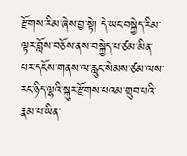རྫོགས་རིམ་ཞེས་བྱ་སྟེ། དེ་ཡང་བསྐྱེད་རིམ་ལྟར་བློས་བཅོས་ནས་བསྐྱེད་པ་ཙམ་མིན་པར་དངོས་གནས་ལ་རླུང་སེམས་ཙམ་ལས་རང་ཉིད་ལྷའི་སྐུར་རྫོགས་པའམ་གྲུབ་པའི་རྣམ་པ་ཡིན་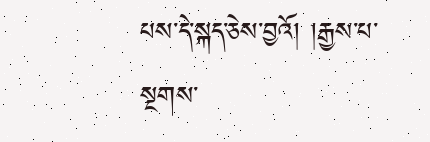པས་དེ་སྐད་ཅེས་བྱའོ། །རྒྱས་པ་སྔགས་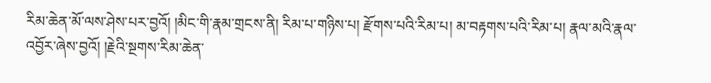རིམ་ཆེན་མོ་ལས་ཤེས་པར་བྱའོ། །མིང་གི་རྣམ་གྲངས་ནི། རིམ་པ་གཉིས་པ། རྫོགས་པའི་རིམ་པ། མ་བརྟགས་པའི་རིམ་པ། རྣལ་མའི་རྣལ་འབྱོར་ཞེས་བྱའོ། །རྗེའི་སྔགས་རིམ་ཆེན་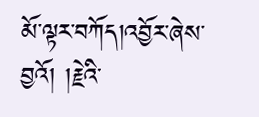མོ་ལྟར་བཀོད།འབྱོར་ཞེས་བྱའོ། །རྗེའི་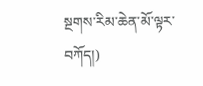སྔགས་རིམ་ཆེན་མོ་ལྟར་བཀོད།)